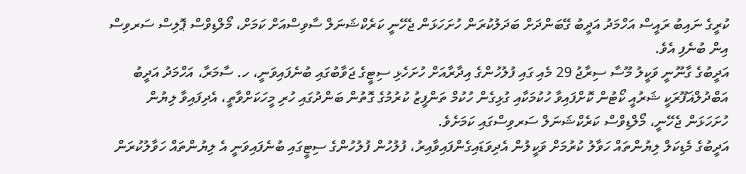ކުރީގެ ނައިބު ރައީސް އަހްމަދު އަދީބު ގޭބަންދަށް ބަދަލުކުރަން ހުށަހަޅަން ޖެހޭނީ ކަރެކްޝަނަލް ސާވިސްއަށް ކަމަށް، މޯލްޑިވްސް ޕޮލިސް ސަރވިސް އިން ބުނެފި އެވެ.
އަދީބުގެ ގާނޫނީ ވަކީލު މޫސާ ސިރާޖު 29 މެއި ގައި ފުލުހުންގެ އިދާރާއަށް ހުށަހެޅި ސިޓީގެ ޖަވާބުގައި ބުނެފައިވަނީ، ހ. ސާމަރާ، އަހްމަދު އަދީބު އަބްދުލްޣަފޫރަކީ ޝަރުއީ ކޯޓުން ކޮށްފައިވާ ހުކުމަކާއި ގުޅިގެން ހުކުމް ތަންފީޒު ކުރުމުގެ ގޮތުން ބަންދުގައި ހުރި މީހަކަށްވާތީ، އެދިފައިވާ ލިޔުން ހުށަހަޅަން ޖެހޭނީ، މޯލްޑިވްސް ކަރެކްޝަނަލް ސަރވިސްގައި ކަމަށެވެ.
އަދީބުގެ މެޑިކަލް ލިޔުންތައް ހަވާލު ކުރުމަށް ވަކީލުން އެދިވަޑައިގެންފައިވާއިރު، ފުލުހުން ފުލުހުންގެ ސިޓީގައި ބުނެފައިވަނީ އެ ލިޔުންތައް ހަވާލުކުރަން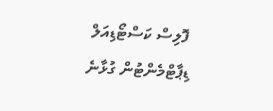ފޮލިސް ކަސްޓޯޑިއަލް ޑިޕާޓްމެންޓުން ގުޅާނެ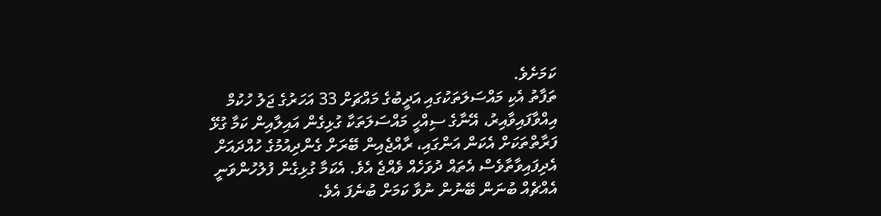ކަމަށެވެ.
ތަފާތު އެކި މައްސަލަތަކުގައި އަދީބުގެ މައްޗަށް 33 އަހަރުގެ ޖަލު ހުކުމް އިއްވާފައިވާއިރު، އޭނާގެ ސިއްހީ މައްސަލަތަކާ ގުޅިގެން އައިލާއިން ކަމާ ގުޅޭ ފަރާތްތަކަށް އެކަން އަންގައި، ރާއްޖެއިން ބޭރަށް ގެންދިއުމުގެ ހުއްދައަށް އެދިފައިވާތާވެސް އެތައް ދުވަހެއް ވެއްޖެ އެވެ. އެކަމާ ގުޅިގެން ފުލުހުންވަނީ އެއްޗެއް ބުނަން ބޭނުން ނުވާ ކަމަށް ބުނެފަ އެވެ.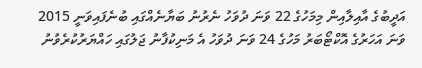އަދީބުގެ އާއިލާއިން މިމަހުގެ 22 ވަނަ ދުވަހު ނެރުނު ބަޔާނެއްގައި ބުނެފައިވަނީ 2015 ވަނަ އަހަރުގެ އޮކްޓޯބަރު މަހުގެ 24 ވަނަ ދުވަހު އެ މަނިކުފާނު ޖަލުގައި ހައްޔަރުކުރެވުނު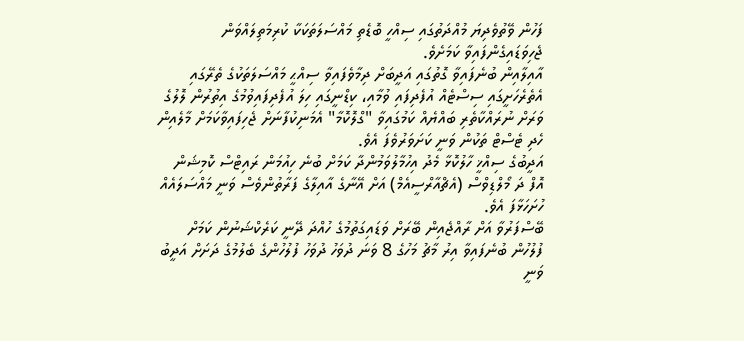ފަހުން ވޭތުވެދިޔަ މުއްދަތުގައި ސިއްހީ ބޮޑެތި މައްސަލަތަކަކާ ކުރިމަތިލައްވަން ޖެހިވަޑައިގެންފައިވާ ކަމަށެވެ.
އާއިލާއިން ބުނެފައިވާ ގޮތުގައި އަދީބަށް ދިމާވެފައިވާ ސިއްޙީ މައްސަލަތަކުގެ ތެރޭގައި އެތެރެހަށީގައި ސިސްޓެއް އުފެދިފައި ވުމާއި، ކިޑްނީގައި ހިލަ އުފެދިފައިވުމުގެ އިތުރުން ލޮލުގެ ވަރަށް ނުރައްކާތެރި ބައްޔެއް ކަމުގައިވާ "ގްލޮކޮމާ" އެމަނިކުފާނަށް ޖެހިފައިވާކަމަށް މާލެއިން ހެދި ޓެސްޓް ތަކުން ވަނީ ކަށަވަރުވެފަ އެވެ.
އަދީބުގެ ސިއްޚީ ހާލުކޮޅާ މެދު އިހުމާލުވަމުންދާ ކަމަށް ބުނެ ހިއުމަން ރައިޓްސް ކޮމިޝަން އޮފް ދަ މޯލްޑިވްސް (އެޗްއާރްސީއެމް) އަށް އޭނާގެ އާއިލާގެ ފަރާތުންވެސް ވަނީ މައްސަލައެއް ހުށަހަޅާފަ އެވެ.
ބޭސްފަރުވާ އަށް ރާއްޖެއިން ބޭރަށް ވަޑައިގަތުމުގެ ހުއްދަ ދޭނީ ކަރެކްޝަނުން ކަމަށް ފުލުހުން ބުނެފައިވާ އިރު މާޗު މަހުގެ 8 ވަނަ ދުވަހު ދުވަހު ފުލުހުންގެ ބެލުމުގެ ދަށަށް އަދީބު ވަނީ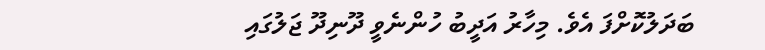ބަދަލުކޮށްފަ އެވެ. މިހާރު އަދީބު ހުންނެވީ ދޫނިދޫ ޖަލުގައި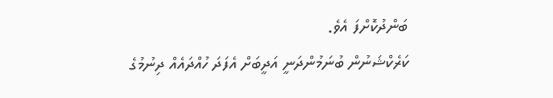ބަންދުކޮށްފަ އެވެ.
ކަރެކްޝަނުން ބުނަމުންދަނީ އަދީބަށް އެފަދަ ހުއްދައެއް ދިނުމުގެ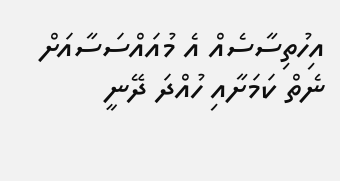އިހުތިސާސެއް އެ މުއައްސަސާއަށް ނެތް ކަމަށާއި ހުއްދަ ދޭނީ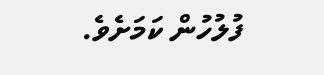ފުލުހުން ކަމަށެވެ.